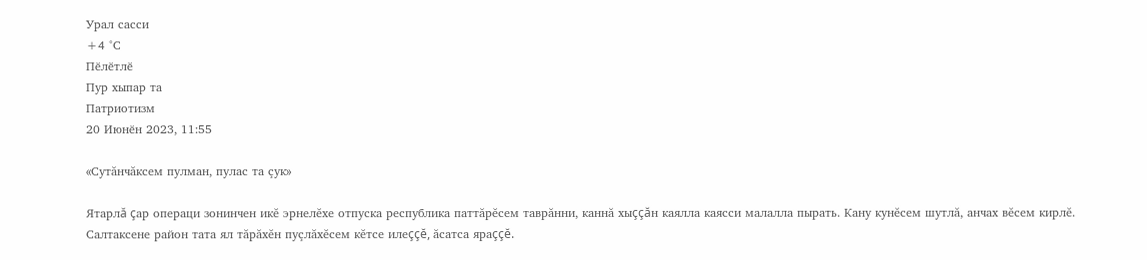Урал сасси
+4 °С
Пӗлӗтлӗ
Пур хыпар та
Патриотизм
20 Июнӗн 2023, 11:55

«Сутăнчăксем пулман, пулас та çук»

Ятарлă çар операци зонинчен икĕ эрнелĕхе отпуска республика паттăрĕсем таврăнни, каннă хыççăн каялла каясси малалла пырать. Кану кунĕсем шутлă, анчах вĕсем кирлĕ. Салтаксене район тата ял тăрăхĕн пуçлăхĕсем кĕтсе илеççĕ, ăсатса яраççĕ.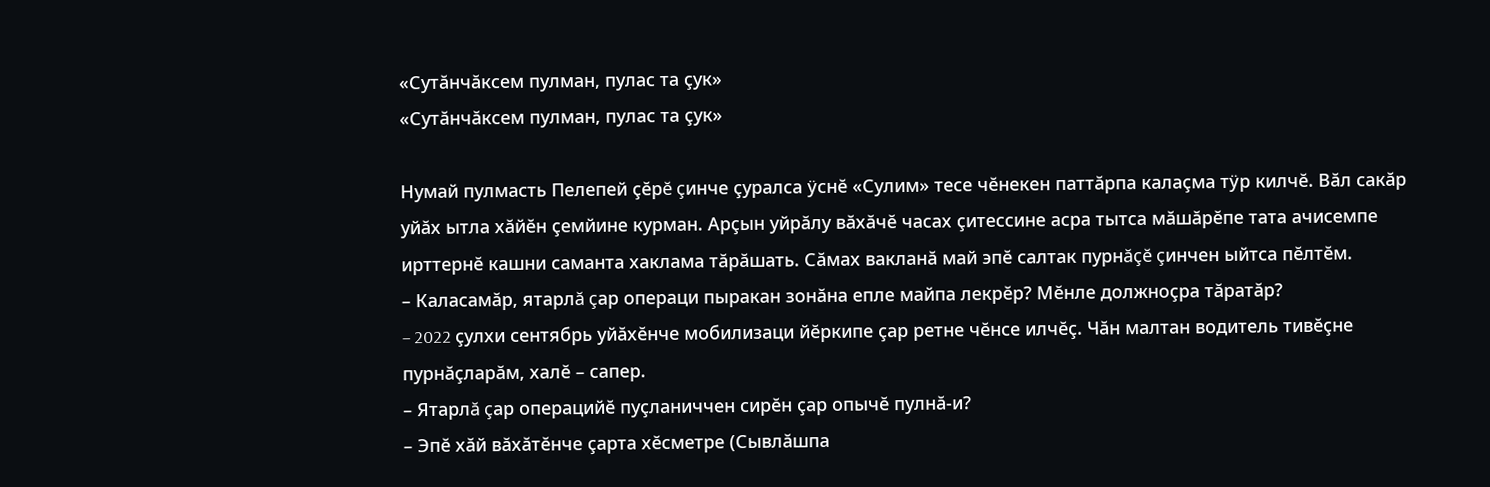«Сутăнчăксем пулман, пулас та çук»
«Сутăнчăксем пулман, пулас та çук»

Нумай пулмасть Пелепей çĕрĕ çинче çуралса ÿснĕ «Сулим» тесе чĕнекен паттăрпа калаçма тÿр килчĕ. Вăл сакăр уйăх ытла хăйĕн çемйине курман. Арçын уйрăлу вăхăчĕ часах çитессине асра тытса мăшăрĕпе тата ачисемпе ирттернĕ кашни саманта хаклама тăрăшать. Сăмах вакланă май эпĕ салтак пурнăçĕ çинчен ыйтса пĕлтĕм.
– Каласамăр, ятарлă çар операци пыракан зонăна епле майпа лекрĕр? Мĕнле должноçра тăратăр?
– 2022 çулхи сентябрь уйăхĕнче мобилизаци йĕркипе çар ретне чĕнсе илчĕç. Чăн малтан водитель тивĕçне пурнăçларăм, халĕ – сапер.
– Ятарлă çар операцийĕ пуçланиччен сирĕн çар опычĕ пулнă-и?
– Эпĕ хăй вăхăтĕнче çарта хĕсметре (Сывлăшпа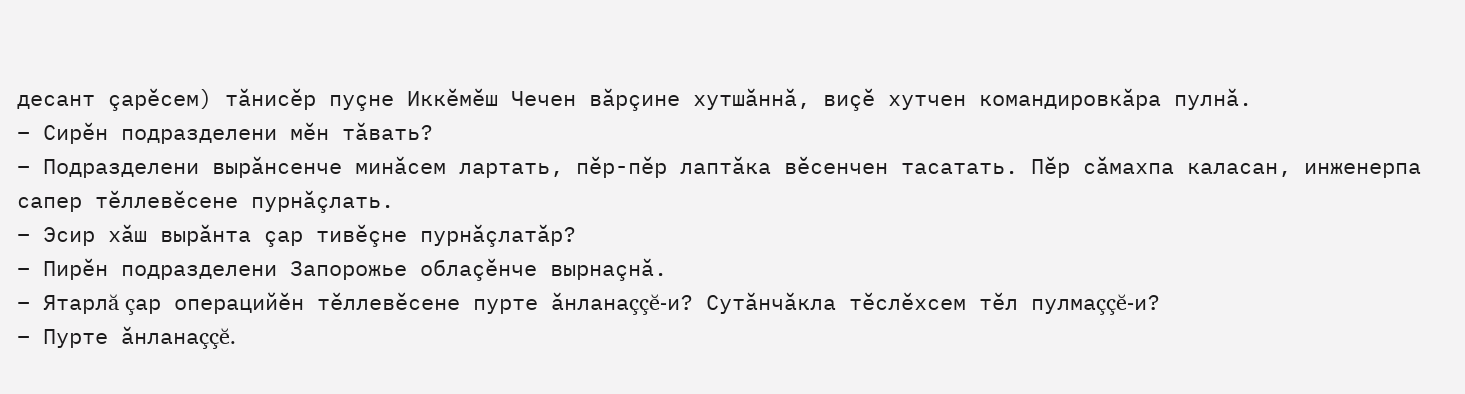десант çарĕсем) тăнисĕр пуçне Иккĕмĕш Чечен вăрçине хутшăннă, виçĕ хутчен командировкăра пулнă.
– Сирĕн подразделени мĕн тăвать?
– Подразделени вырăнсенче минăсем лартать, пĕр-пĕр лаптăка вĕсенчен тасатать. Пĕр сăмахпа каласан, инженерпа сапер тĕллевĕсене пурнăçлать.
– Эсир хăш вырăнта çар тивĕçне пурнăçлатăр?
– Пирĕн подразделени Запорожье облаçĕнче вырнаçнă.
– Ятарлă çар операцийĕн тĕллевĕсене пурте ăнланаççĕ-и? Сутăнчăкла тĕслĕхсем тĕл пулмаççĕ-и?
– Пурте ăнланаççĕ.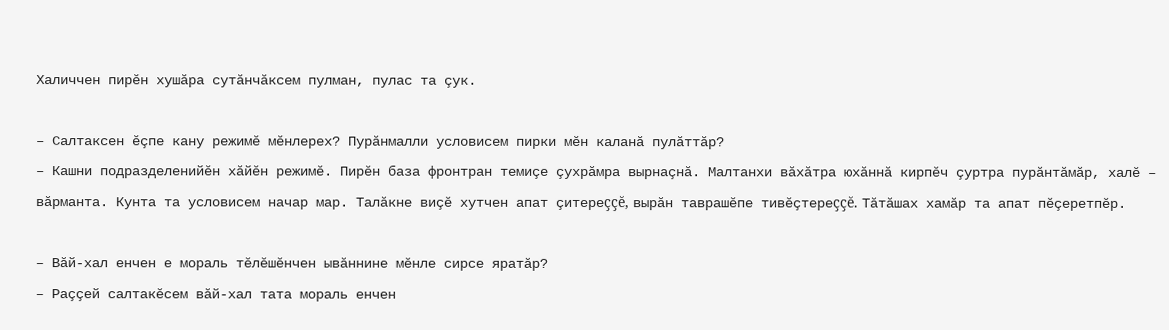Халиччен пирĕн хушăра сутăнчăксем пулман, пулас та çук.

– Салтаксен ĕçпе кану режимĕ мĕнлерех? Пурăнмалли условисем пирки мĕн каланă пулăттăр?
– Кашни подразделенийĕн хăйĕн режимĕ. Пирĕн база фронтран темиçе çухрăмра вырнаçнă. Малтанхи вăхăтра юхăннă кирпĕч çуртра пурăнтăмăр, халĕ – вăрманта. Кунта та условисем начар мар. Талăкне виçĕ хутчен апат çитереççĕ, вырăн таврашĕпе тивĕçтереççĕ. Тăтăшах хамăр та апат пĕçеретпĕр.

– Вăй-хал енчен е мораль тĕлĕшĕнчен ывăннине мĕнле сирсе яратăр?
– Раççей салтакĕсем вăй-хал тата мораль енчен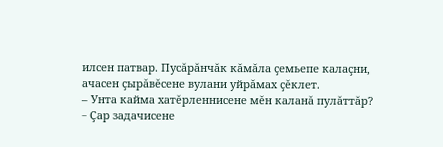илсен патвар. Пусăрăнчăк кăмăла çемьепе калаçни, ачасен çырăвĕсене вулани уйрăмах çĕклет.
– Унта кайма хатĕрленнисене мĕн каланă пулăттăр?
– Çар задачисене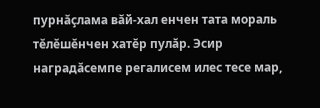пурнăçлама вăй-хал енчен тата мораль тĕлĕшĕнчен хатĕр пулăр. Эсир наградăсемпе регалисем илес тесе мар,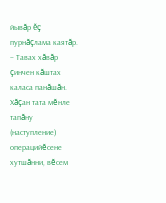йывăр ĕç пурнăçлама каятăр.
– Тавах хăвăр çинчен кăштах каласа панăшăн.
Хăçан тата мĕнле тапăну (наступление) операцийĕсене хутшăнни, вĕсем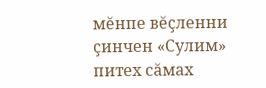мĕнпе вĕçленни çинчен «Сулим» питех сăмах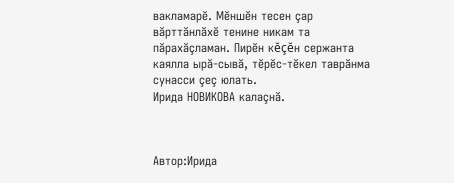вакламарĕ. Мĕншĕн тесен çар вăрттăнлăхĕ тенине никам та пăрахăçламан. Пирĕн кĕçĕн сержанта каялла ырă-сывă, тĕрĕс-тĕкел таврăнма сунасси çеç юлать.
Ирида НОВИКОВА калаçнă.



Автор:Ирида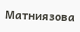Матниязова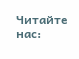Читайте нас: